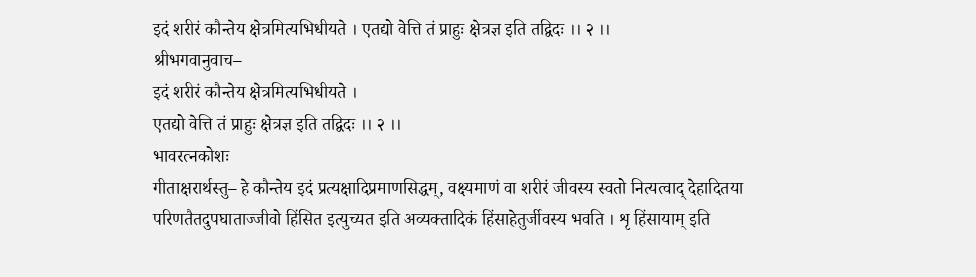इदं शरीरं कौन्तेय क्षेत्रमित्यभिधीयते । एतद्यो वेत्ति तं प्राहुः क्षेत्रज्ञ इति तद्विदः ।। २ ।।
श्रीभगवानुवाच–
इदं शरीरं कौन्तेय क्षेत्रमित्यभिधीयते ।
एतद्यो वेत्ति तं प्राहुः क्षेत्रज्ञ इति तद्विदः ।। २ ।।
भावरत्नकोशः
गीताक्षरार्थस्तु– हे कौन्तेय इदं प्रत्यक्षादिप्रमाणसिद्धम्, वक्ष्यमाणं वा शरीरं जीवस्य स्वतो नित्यत्वाद् देहादितया परिणतैतदुपघाताज्जीवो हिंसित इत्युच्यत इति अव्यक्तादिकं हिंसाहेतुर्जीवस्य भवति । शृ हिंसायाम् इति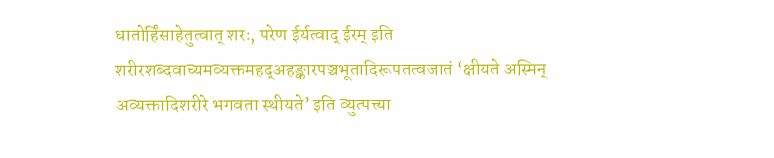धातोर्हिंसाहेतुत्वात् शरः, परेण ईर्यत्वाद् ईरम् इति शरीरशब्दवाच्यमव्यक्तमहद्अहङ्कारपञ्चभूतादिरूपतत्वजातं ‘क्षीयते अस्मिन् अव्यक्तादिशरीरे भगवता स्थीयते’ इति व्युत्पत्त्या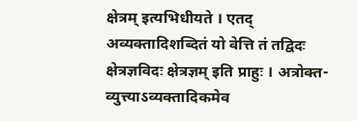क्षेत्रम् इत्यभिधीयते । एतद् अव्यक्तादिशब्दितं यो वेत्ति तं तद्विदः क्षेत्रज्ञविदः क्षेत्रज्ञम् इति प्राहुः । अत्रोक्त-व्युत्त्याऽव्यक्तादिकमेव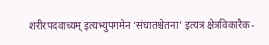शरीरपदवाच्यम् इत्यभ्युपगमेन ‘संघातश्चेतना’ इत्यत्र क्षेत्रविकारैक-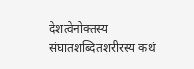देशत्वेनोक्तस्य संघातशब्दितशरीरस्य कथं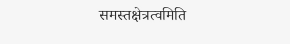समस्तक्षेत्रत्वमिति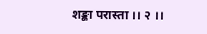शङ्का परास्ता ।। २ ।।